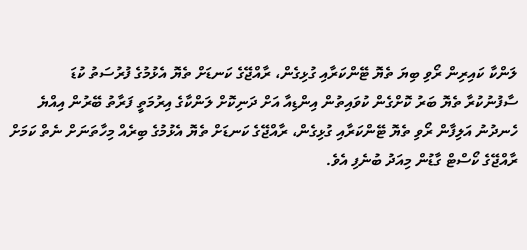ލަންކާ ކައިރިން ރޯވި ބިޔަ ތެޔޮ ޓޭންކަރާއި ގުޅިގެން، ރާއްޖޭގެ ކަނޑަށް ތެޔޮ އެޅުމުގެ ފުރުސަތު ކުޑަ
ސާފުނުކުރާ ތެޔޮ ބަރު ކޮށްގެން ކުވައިތުން އިންޑިއާ އަށް ދަނިކޮށް ލަންކާގެ އިރުމަތީ ފަރާތު ބޭރުން އިއްޔެ ހެނދުނު އަލިފާން ރޯވި ތެޔޮ ޓޭންކަރާއި ގުޅިގެން، ރާއްޖޭގެ ކަނޑަށް ތެޔޮ އެޅުމުގެ ބިރެއް މިހާތަނަށް ނެތް ކަމަށް ރާއްޖޭގެ ކޯސްޓް ގާޑުން މިއަދު ބުނެފި އެވެ.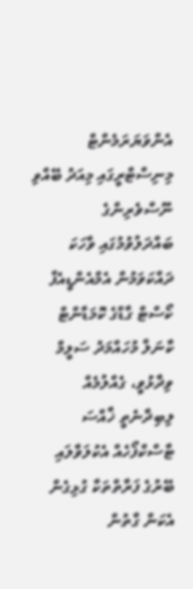އެންވަޔަރަމެންޓް މިނިސްޓްރީގައި މިއަދު ބޭއްވި ނޫސްވެރިންގެ ބައްދަލުވުމުގައި ވާހަކަ ދައްކަވަމުން އެމްއެންޑީއެފް ކޯސްޓް ގާޑްގެ ކޮމަޑާންޓް ކާނަލް މުހައްމަދު ސަލީމް ވިދާޅުވީ، ގެއްލުމެއް ލިބިދާނެތީ ޚާއްސަ ޓާސްކްފޯހެއް އެކުލަވާލައި ބޭރުގެ ފަރާތްތަކާ ގުޅިގެން އެކަން ގާތުން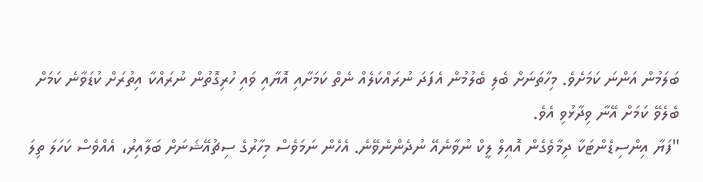ބަލަމުން އަންނަ ކަމަށެވެ. މިހާތަނަށް ބެލި ބެލުމުން އެފަދަ ނުރައްކަލެއް ނެތް ކަމަށާއި އޮޔާއި ވައި ހުރިގޮތުން ނުރައްކާ އިތުރަށް ކުޑަވާނެ ކަމަށް ބެލެވޭ ކަމަށް އޭނާ ވިދާޅުވި އެވެ.
"ފަޔާ އިންސިޑެންޓަކާ ދިމާވެގެން އޮއިލް ލީކް ނުވާނެއޭ ނުދެންނެވޭނެ. އެހެން ނަމަވެސް މިހާރުގެ ސިޗުއޭޝަނަށް ބަލާއިރު، އެއްވެސް ކަހަލަ ތިލަ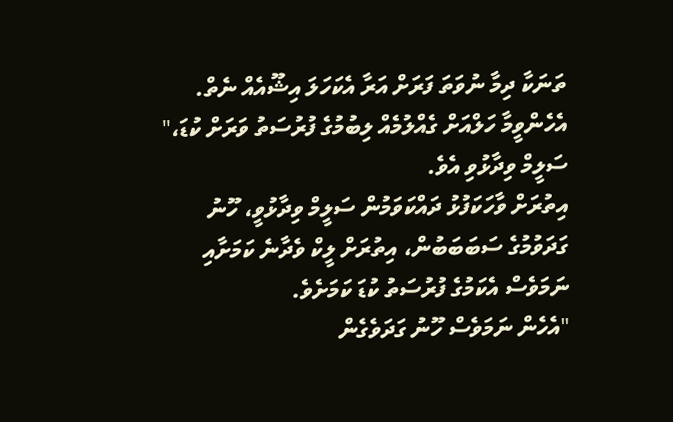ތަނަކާ ދިމާ ނުވަތަ ފަރަށް އަރާ އެކަހަލަ އިޝޫއެއް ނެތް. އެހެންވީމާ ހަލްއަށް ގެއްލުމެއް ލިބުމުގެ ފުރުސަތު ވަރަށް ކުޑަ،" ސަލީމް ވިދާޅުވި އެވެ.
އިތުރަށް ވާހަކަފުޅު ދައްކަވަމުން ސަލީމް ވިދާޅުވީ، ހޫނު ގަދަވުމުގެ ސަބަބަބުން، އިތުރަށް ލީކް ވެދާނެ ކަމަށާއި ނަމަވެސް އެކަމުގެ ފުރުސަތު ކުޑަ ކަމަށެވެ.
"އެހެން ނަމަވެސް ހޫނު ގަދަވެގެން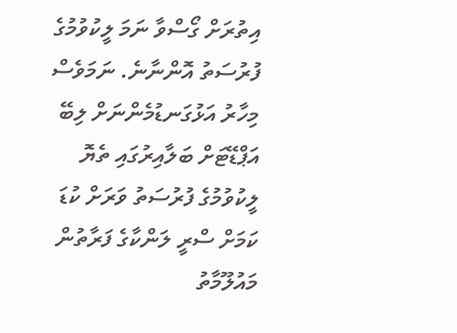އިތުރަށް ގޯސްވާ ނަމަ ލީކުވުމުގެ ފުރުސަތު އޮންނާނެ. ނަމަވެސް މިހާރު އަޅުގަނޑުމެންނަށް ލިބޭ އަޕްޑޭޓަށް ބަލާއިރުގައި ތެޔޮ ލީކުވުމުގެ ފުރުސަތު ވަރަށް ކުޑަ ކަމަށް ސްރީ ލަންކާގެ ފަރާތުން މައުލޫމާތު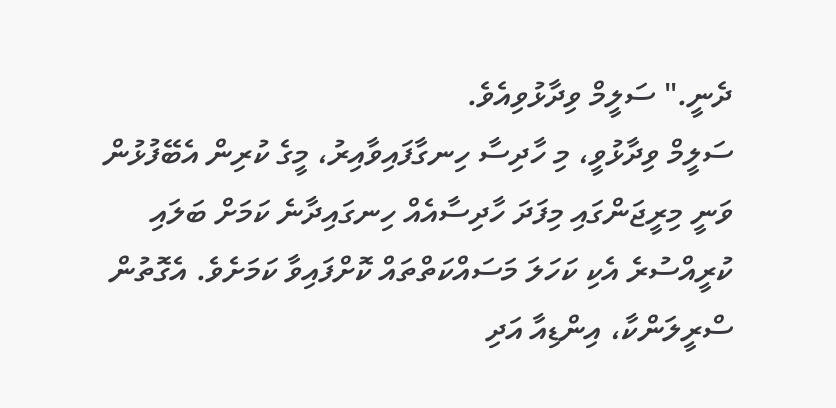ދެނީ." ސަލީމް ވިދާޅުވިއެވެ.
ސަލީމް ވިދާޅުވީ، މި ހާދިސާ ހިނގާފައިވާއިރު، މީގެ ކުރިން އެބޭފުޅުން ވަނީ މިރީޖަންގައި މިފަދަ ހާދިސާއެއް ހިނގައިދާނެ ކަމަށް ބަލައި ކުރީއްސުރެ އެކި ކަހަލަ މަސައްކަތްތައް ކޮށްފައިވާ ކަމަށެވެ. އެގޮތުން ސްރީލަންކާ، އިންޑިއާ އަދި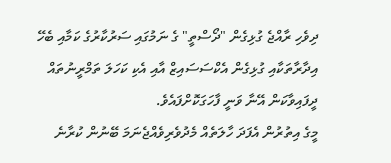ދިވެހި ރާއްޖެ ގުޅިގެން "ދޯސްތީ" ގެ ނަމުގައި ސަރުކާރުގެ ކަމާއި ބެހޭ އިދާރާތަކާއި ގުޅިގެން އެކްސަސައިޒް އާއި އެކި ކަހަލަ ތަމްރީނުތައް ދީފައިވާކަން އޭނާ ވަނީ ފާހަގަކޮށްފައެވެ.
މީގެ އިތުރުން އެފަދަ ހާލަތެއް މެދުވެރިވެއްޖެނަމަ ބޭނުން ކުރާނެ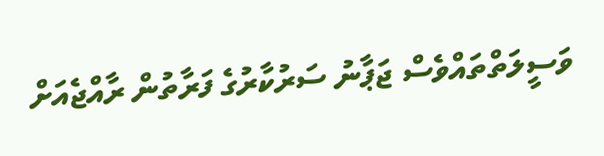ވަސީލަތްތައްވެސް ޖަޕާނު ސަރުކާރުގެ ފަރާތުން ރާއްޖެއަށް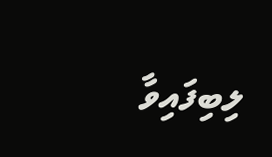ލިބިފައިވާ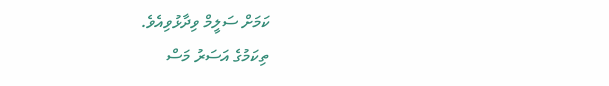ކަމަށް ސަލީމް ވިދާޅުވިއެވެ.
ތިކަމުގެ އަސަރު މަސް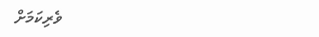ވެރިކަމަށް